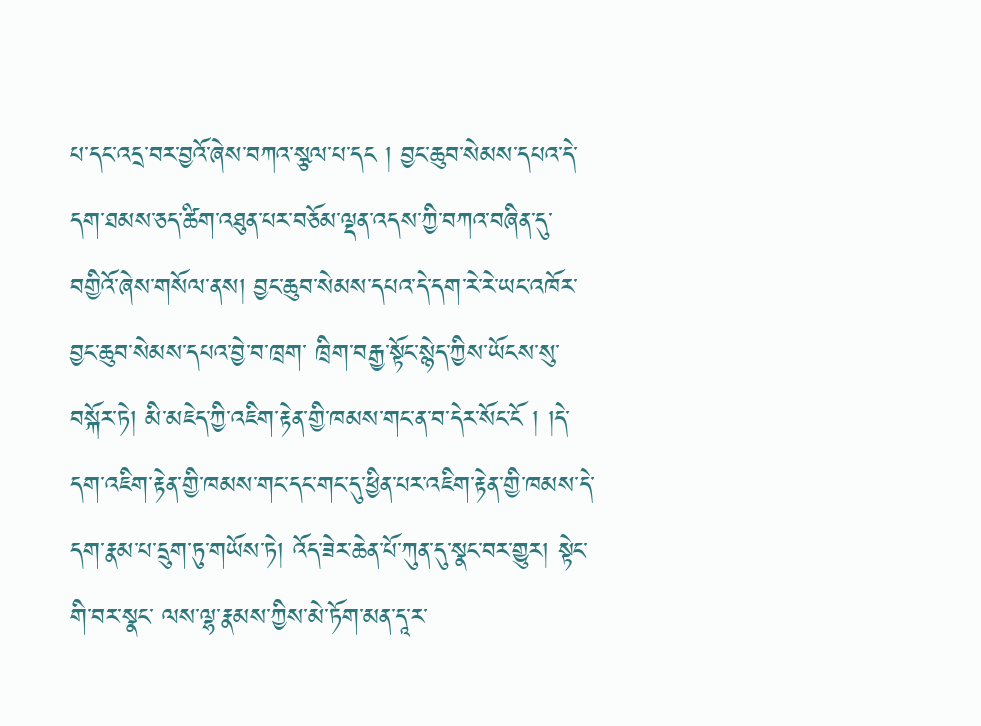པ་དང་འདྲ་བར་བྱའོ་ཞེས་བཀའ་སྩལ་པ་དང ། བྱང་ཆུབ་སེམས་དཔའ་དེ་དག་ཐམས་ཅད་ཚིག་འཐུན་པར་བཅོམ་ལྡན་འདས་ཀྱི་བཀའ་བཞིན་དུ་བགྱིའོ་ཞེས་གསོལ་ནས། བྱང་ཆུབ་སེམས་དཔའ་དེ་དག་རེ་རེ་ཡང་འཁོར་བྱང་ཆུབ་སེམས་དཔའ་བྱེ་བ་ཁྲག་ ཁྲིག་བརྒྱ་སྟོང་སྙེད་ཀྱིས་ཡོངས་སུ་བསྐོར་ཏེ། མི་མཇེད་ཀྱི་འཇིག་རྟེན་གྱི་ཁམས་གང་ན་བ་དེར་སོང་ངོ ། །དེ་དག་འཇིག་རྟེན་གྱི་ཁམས་གང་དང་གང་དུ་ཕྱིན་པར་འཇིག་རྟེན་གྱི་ཁམས་དེ་དག་རྣམ་པ་དྲུག་ཏུ་གཡོས་ཏེ། འོད་ཟེར་ཆེན་པོ་ཀུན་དུ་སྣང་བར་གྱུར། སྟེང་གི་བར་སྣང་ ལས་ལྷ་རྣམས་ཀྱིས་མེ་ཏོག་མན་དཱ་ར་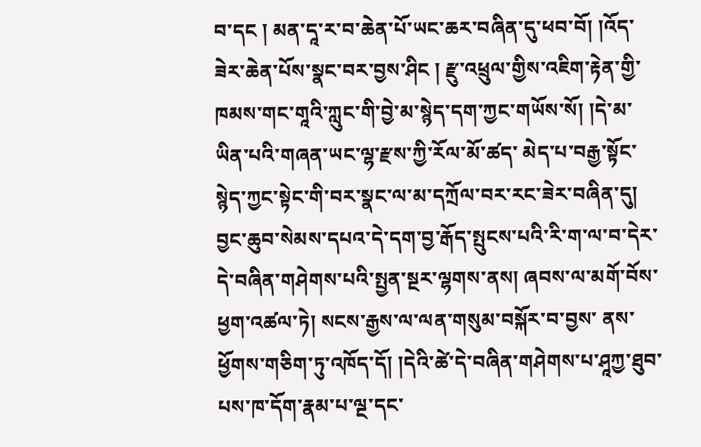བ་དང ། མན་དཱ་ར་བ་ཆེན་པོ་ཡང་ཆར་བཞིན་དུ་ཕབ་བོ། །འོད་ཟེར་ཆེན་པོས་སྣང་བར་བྱས་ཤིང ། རྫུ་འཕྲུལ་གྱིས་འཇིག་རྟེན་གྱི་ཁམས་གང་གཱའི་ཀླུང་གི་བྱེ་མ་སྙེད་དག་ཀྱང་གཡོས་སོ། །དེ་མ་ཡིན་པའི་གཞན་ཡང་ལྷ་རྫས་ཀྱི་རོལ་མོ་ཚད་ མེད་པ་བརྒྱ་སྟོང་སྙེད་ཀྱང་སྟེང་གི་བར་སྣང་ལ་མ་དཀྲོལ་བར་རང་ཟེར་བཞིན་དུ། བྱང་ཆུབ་སེམས་དཔའ་དེ་དག་བྱ་རྒོད་སྤུངས་པའི་རི་ག་ལ་བ་དེར་དེ་བཞིན་གཤེགས་པའི་སྤྱན་སྔར་ལྷགས་ནས། ཞབས་ལ་མགོ་བོས་ཕྱག་འཚལ་ཏེ། སངས་རྒྱས་ལ་ལན་གསུམ་བསྐོར་བ་བྱས་ ནས་ཕྱོགས་གཅིག་ཏུ་འཁོད་དོ། །དེའི་ཚེ་དེ་བཞིན་གཤེགས་པ་ཤཱཀྱ་ཐུབ་པས་ཁ་དོག་རྣམ་པ་ལྔ་དང་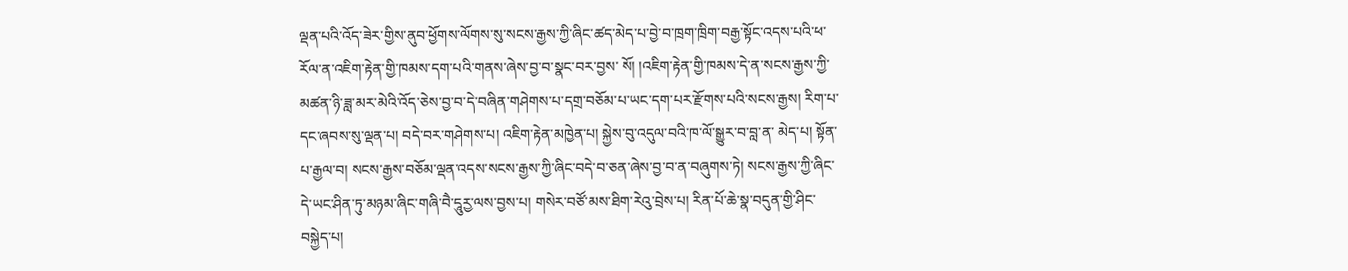ལྡན་པའི་འོད་ཟེར་གྱིས་ནུབ་ཕྱོགས་ལོགས་སུ་སངས་རྒྱས་ཀྱི་ཞིང་ཚད་མེད་པ་བྱེ་བ་ཁྲག་ཁྲིག་བརྒྱ་སྟོང་འདས་པའི་ཕ་རོལ་ན་འཇིག་རྟེན་གྱི་ཁམས་དག་པའི་གནས་ཞེས་བྱ་བ་སྣང་བར་བྱས་ སོ། །འཇིག་རྟེན་གྱི་ཁམས་དེ་ན་སངས་རྒྱས་ཀྱི་མཚན་ཉི་ཟླ་མར་མེའི་འོད་ཅེས་བྱ་བ་དེ་བཞིན་གཤེགས་པ་དགྲ་བཅོམ་པ་ཡང་དག་པར་རྫོགས་པའི་སངས་རྒྱས། རིག་པ་དང་ཞབས་སུ་ལྡན་པ། བདེ་བར་གཤེགས་པ། འཇིག་རྟེན་མཁྱེན་པ། སྐྱེས་བུ་འདུལ་བའི་ཁ་ལོ་སྒྱུར་བ་བླ་ན་ མེད་པ། སྟོན་པ་རྒྱལ་བ། སངས་རྒྱས་བཅོམ་ལྡན་འདས་སངས་རྒྱས་ཀྱི་ཞིང་བདེ་བ་ཅན་ཞེས་བྱ་བ་ན་བཞུགས་ཏེ། སངས་རྒྱས་ཀྱི་ཞིང་དེ་ཡང་ཤིན་ཏུ་མཉམ་ཞིང་གཞི་བཻ་དཱུརྱ་ལས་བྱས་པ། གསེར་བཙོ་མས་ཐིག་རེའུ་བྲེས་པ། རིན་པོ་ཆེ་སྣ་བདུན་གྱི་ཤིང་བསྐྱེད་པ།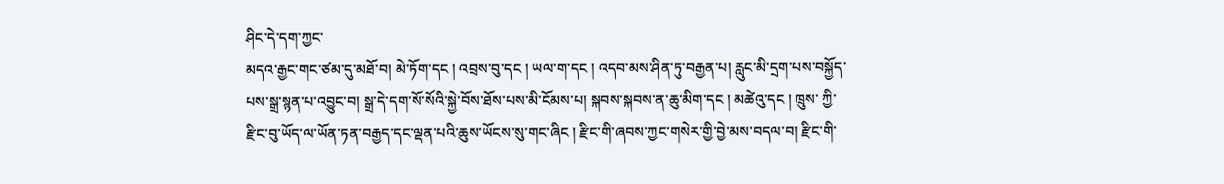ཤིང་དེ་དག་ཀྱང་
མདའ་རྒྱང་གང་ཙམ་དུ་མཐོ་བ། མེ་ཏོག་དང ། འབྲས་བུ་དང ། ཡལ་ག་དང ། འདབ་མས་ཤིན་ཏུ་བརྒྱན་པ། རླུང་མི་དྲག་པས་བསྐྱོད་པས་སྒྲ་སྙན་པ་འབྱུང་བ། སྒྲ་དེ་དག་སོ་སོའི་སྐྱེ་བོས་ཐོས་པས་མི་ངོམས་པ། སྐབས་སྐབས་ན་ཆུ་མིག་དང ། མཚེའུ་དང ། ཁྲུས་ ཀྱི་རྫིང་བུ་ཡོད་ལ་ཡོན་ཏན་བརྒྱད་དང་ལྡན་པའི་ཆུས་ཡོངས་སུ་གང་ཞིང ། རྫིང་གི་ཞབས་ཀྱང་གསེར་གྱི་བྱེ་མས་བདལ་བ། རྫིང་གི་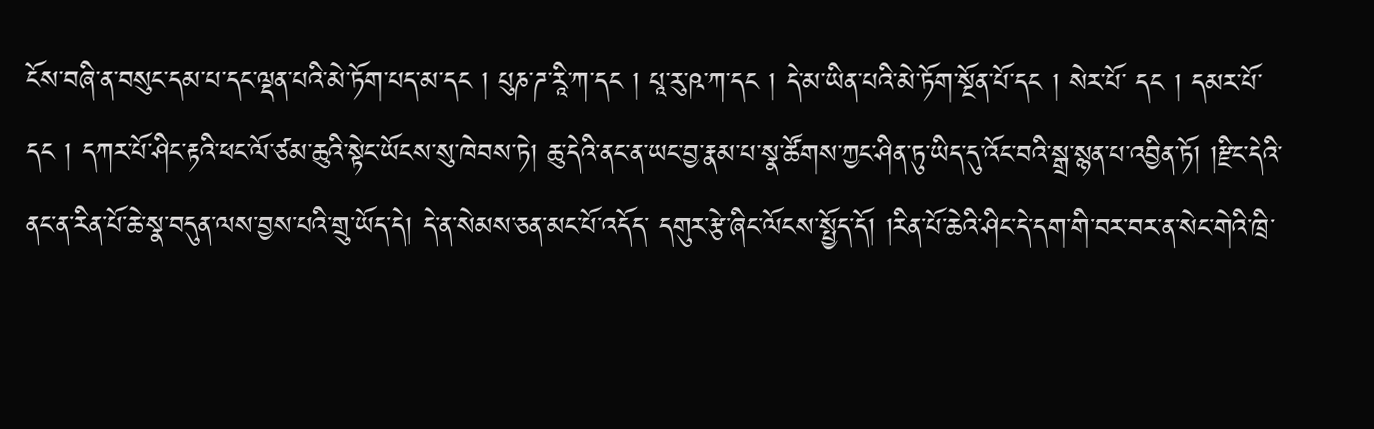ངོས་བཞི་ན་བསུང་དམ་པ་དང་ལྡན་པའི་མེ་ཏོག་པད་མ་དང ། པུཎ་ཌ་རཱི་ཀ་དང ། པཱ་རུ་ཥ་ཀ་དང ། དེ་མ་ཡིན་པའི་མེ་ཏོག་སྔོན་པོ་དང ། སེར་པོ་ དང ། དམར་པོ་དང ། དཀར་པོ་ཤིང་རྟའི་ཕང་ལོ་ཙམ་ཆུའི་སྟེང་ཡོངས་སུ་ཁེབས་ཏེ། ཆུ་དེའི་ནང་ན་ཡང་བྱ་རྣམ་པ་སྣ་ཚོགས་ཀྱང་ཤིན་ཏུ་ཡིད་དུ་འོང་བའི་སྒྲ་སྙན་པ་འབྱིན་ཏོ། །རྫིང་དེའི་ནང་ན་རིན་པོ་ཆེ་སྣ་བདུན་ལས་བྱས་པའི་གྲུ་ཡོད་དེ། དེ་ན་སེམས་ཅན་མང་པོ་འདོད་ དགུར་རྩེ་ཞིང་ལོངས་སྤྱོད་དོ། །རིན་པོ་ཆེའི་ཤིང་དེ་དག་གི་བར་བར་ན་སེང་གེའི་ཁྲི་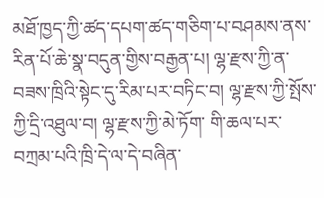མཐོ་ཁྱད་ཀྱི་ཚད་དཔག་ཚད་གཅིག་པ་བཤམས་ནས་རིན་པོ་ཆེ་སྣ་བདུན་གྱིས་བརྒྱན་པ། ལྷ་རྫས་ཀྱི་ན་བཟས་ཁྲིའི་སྟེང་དུ་རིམ་པར་བཏིང་བ། ལྷ་རྫས་ཀྱི་སྤོས་ཀྱི་དྲི་འཐུལ་བ། ལྷ་རྫས་ཀྱི་མེ་ཏོག་ གི་ཆལ་པར་བཀྲམ་པའི་ཁྲི་དེ་ལ་དེ་བཞིན་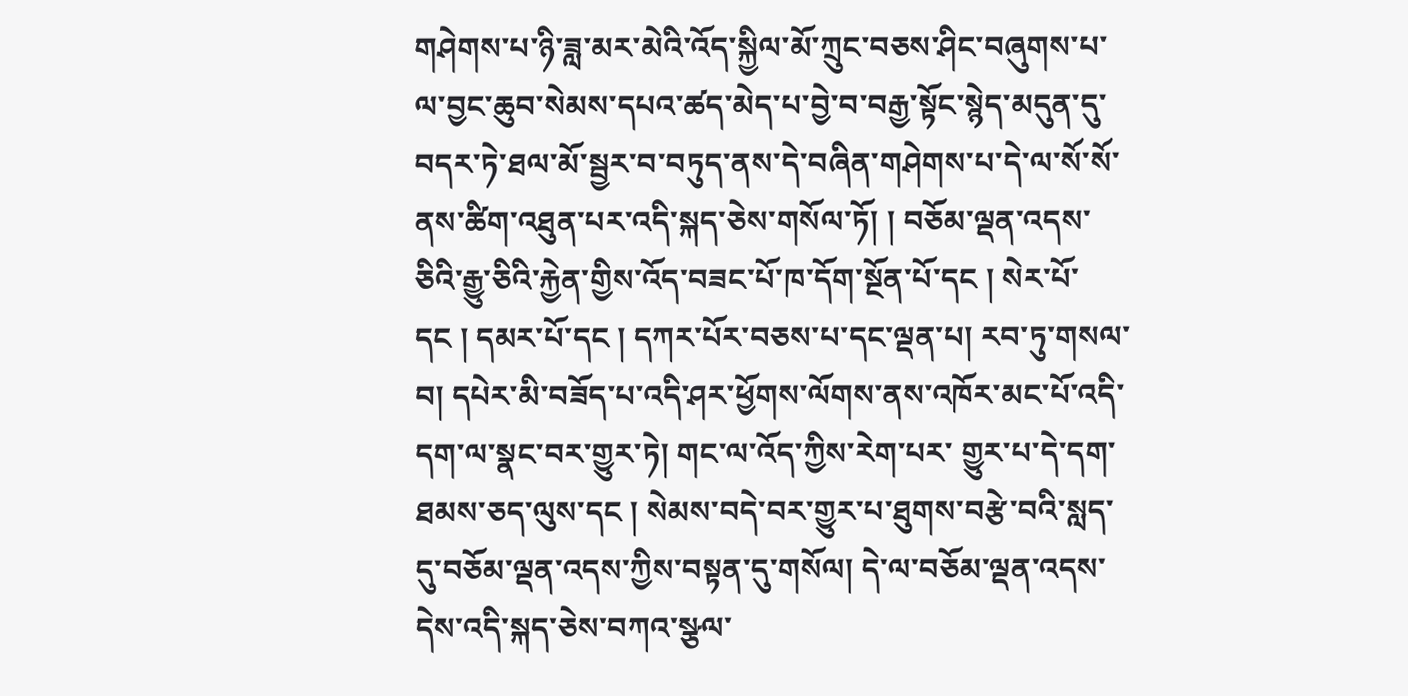གཤེགས་པ་ཉི་ཟླ་མར་མེའི་འོད་སྐྱིལ་མོ་ཀྲུང་བཅས་ཤིང་བཞུགས་པ་ལ་བྱང་ཆུབ་སེམས་དཔའ་ཚད་མེད་པ་བྱེ་བ་བརྒྱ་སྟོང་སྙེད་མདུན་དུ་བདར་ཏེ་ཐལ་མོ་སྦྱར་བ་བཏུད་ནས་དེ་བཞིན་གཤེགས་པ་དེ་ལ་སོ་སོ་ནས་ཚིག་འཐུན་པར་འདི་སྐད་ཅེས་གསོལ་ཏོ། ། བཅོམ་ལྡན་འདས་ཅིའི་རྒྱུ་ཅིའི་རྐྱེན་གྱིས་འོད་བཟང་པོ་ཁ་དོག་སྔོན་པོ་དང ། སེར་པོ་དང ། དམར་པོ་དང ། དཀར་པོར་བཅས་པ་དང་ལྡན་པ། རབ་ཏུ་གསལ་བ། དཔེར་མི་བཟོད་པ་འདི་ཤར་ཕྱོགས་ལོགས་ནས་འཁོར་མང་པོ་འདི་དག་ལ་སྣང་བར་གྱུར་ཏེ། གང་ལ་འོད་ཀྱིས་རེག་པར་ གྱུར་པ་དེ་དག་ཐམས་ཅད་ལུས་དང ། སེམས་བདེ་བར་གྱུར་པ་ཐུགས་བརྩེ་བའི་སླད་དུ་བཅོམ་ལྡན་འདས་ཀྱིས་བསྟན་དུ་གསོལ། དེ་ལ་བཅོམ་ལྡན་འདས་དེས་འདི་སྐད་ཅེས་བཀའ་སྩལ་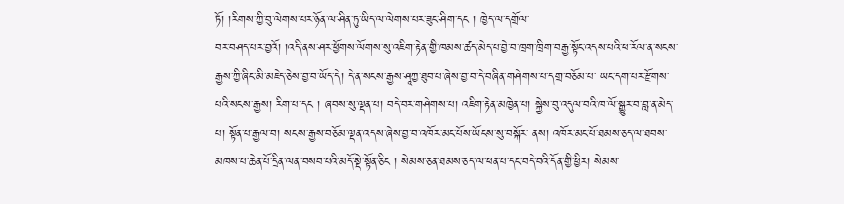ཏོ། །རིགས་ཀྱི་བུ་ལེགས་པར་ཉོན་ལ་ཤིན་ཏུ་ཡིད་ལ་ལེགས་པར་ཟུང་ཤིག་དང ། ཁྱེད་ལ་དགྲོལ་
བར་བཤད་པར་བྱའོ། །འདི་ནས་ཤར་ཕྱོགས་ལོགས་སུ་འཇིག་རྟེན་གྱི་ཁམས་ཚད་མེད་པ་བྱེ་བ་ཁྲག་ཁྲིག་བརྒྱ་སྟོང་འདས་པའི་ཕ་རོལ་ན་སངས་རྒྱས་ཀྱི་ཞིང་མི་མཇེད་ཅེས་བྱ་བ་ཡོད་དེ། དེ་ན་སངས་རྒྱས་ཤཱཀྱ་ཐུབ་པ་ཞེས་བྱ་བ་དེ་བཞིན་གཤེགས་པ་དགྲ་བཅོམ་པ་ ཡང་དག་པར་རྫོགས་པའི་སངས་རྒྱས། རིག་པ་དང ། ཞབས་སུ་ལྡན་པ། བདེ་བར་གཤེགས་པ། འཇིག་རྟེན་མཁྱེན་པ། སྐྱེས་བུ་འདུལ་བའི་ཁ་ལོ་སྒྱུར་བ་བླ་ན་མེད་པ། སྟོན་པ་རྒྱལ་བ། སངས་རྒྱས་བཅོམ་ལྡན་འདས་ཞེས་བྱ་བ་འཁོར་མང་པོས་ཡོངས་སུ་བསྐོར་ ནས། འཁོར་མང་པོ་ཐམས་ཅད་ལ་ཐབས་མཁས་པ་ཆེན་པོ་དྲིན་ལན་བསབ་པའི་མདོ་སྡེ་སྟོན་ཅིང ། སེམས་ཅན་ཐམས་ཅད་ལ་ཕན་པ་དང་བདེ་བའི་དོན་གྱི་ཕྱིར། སེམས་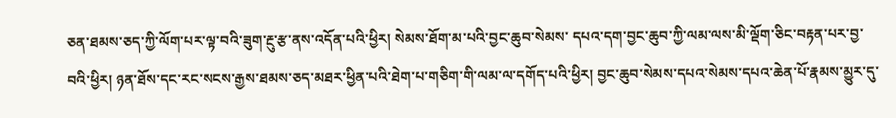ཅན་ཐམས་ཅད་ཀྱི་ལོག་པར་ལྟ་བའི་ཟུག་རྔུ་རྩ་ནས་འདོན་པའི་ཕྱིར། སེམས་ཐོག་མ་པའི་བྱང་ཆུབ་སེམས་ དཔའ་དག་བྱང་ཆུབ་ཀྱི་ལམ་ལས་མི་ལྡོག་ཅིང་བརྟན་པར་བྱ་བའི་ཕྱིར། ཉན་ཐོས་དང་རང་སངས་རྒྱས་ཐམས་ཅད་མཐར་ཕྱིན་པའི་ཐེག་པ་གཅིག་གི་ལམ་ལ་དགོད་པའི་ཕྱིར། བྱང་ཆུབ་སེམས་དཔའ་སེམས་དཔའ་ཆེན་པོ་རྣམས་མྱུར་དུ་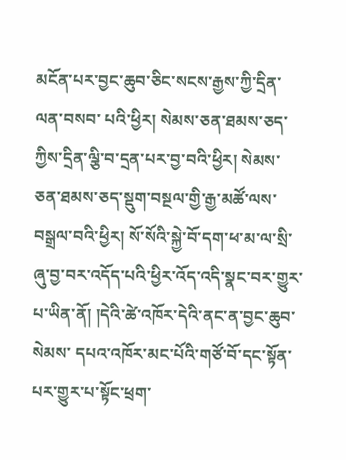མངོན་པར་བྱང་ཆུབ་ཅིང་སངས་རྒྱས་ཀྱི་དྲིན་ལན་བསབ་ པའི་ཕྱིར། སེམས་ཅན་ཐམས་ཅད་ཀྱིས་དྲིན་ལྕི་བ་དྲན་པར་བྱ་བའི་ཕྱིར། སེམས་ཅན་ཐམས་ཅད་སྡུག་བསྔལ་གྱི་རྒྱ་མཚོ་ལས་བསྒྲལ་བའི་ཕྱིར། སོ་སོའི་སྐྱེ་བོ་དག་ཕ་མ་ལ་སྲི་ཞུ་བྱ་བར་འདོད་པའི་ཕྱིར་འོད་འདི་སྣང་བར་གྱུར་པ་ཡིན་ནོ། །དེའི་ཚེ་འཁོར་དེའི་ནང་ན་བྱང་ཆུབ་སེམས་ དཔའ་འཁོར་མང་པོའི་གཙོ་བོ་དང་སྟོན་པར་གྱུར་པ་སྟོང་ཕྲག་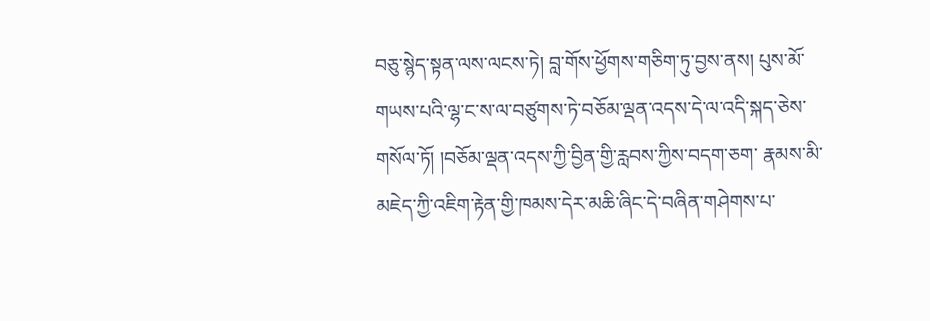བཅུ་སྙེད་སྟན་ལས་ལངས་ཏེ། བླ་གོས་ཕྱོགས་གཅིག་ཏུ་བྱས་ནས། པུས་མོ་གཡས་པའི་ལྷ་ང་ས་ལ་བཙུགས་ཏེ་བཅོམ་ལྡན་འདས་དེ་ལ་འདི་སྐད་ཅེས་གསོལ་ཏོ། །བཅོམ་ལྡན་འདས་ཀྱི་བྱིན་གྱི་རླབས་ཀྱིས་བདག་ཅག་ རྣམས་མི་མཇེད་ཀྱི་འཇིག་རྟེན་གྱི་ཁམས་དེར་མཆི་ཞིང་དེ་བཞིན་གཤེགས་པ་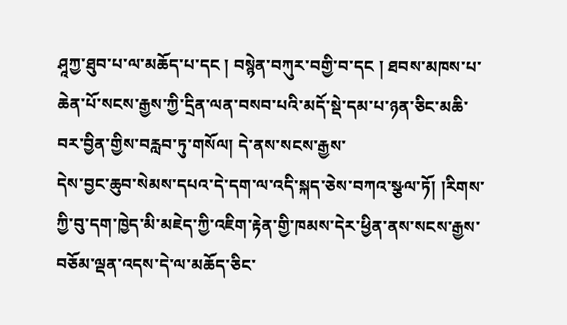ཤཱཀྱ་ཐུབ་པ་ལ་མཆོད་པ་དང ། བསྙེན་བཀུར་བགྱི་བ་དང ། ཐབས་མཁས་པ་ཆེན་པོ་སངས་རྒྱས་ཀྱི་དྲིན་ལན་བསབ་པའི་མདོ་སྡེ་དམ་པ་ཉན་ཅིང་མཆི་བར་བྱིན་གྱིས་བརླབ་ཏུ་གསོལ། དེ་ནས་སངས་རྒྱས་
དེས་བྱང་ཆུབ་སེམས་དཔའ་དེ་དག་ལ་འདི་སྐད་ཅེས་བཀའ་སྩལ་ཏོ། །རིགས་ཀྱི་བུ་དག་ཁྱེད་མི་མཇེད་ཀྱི་འཇིག་རྟེན་གྱི་ཁམས་དེར་ཕྱིན་ནས་སངས་རྒྱས་བཅོམ་ལྡན་འདས་དེ་ལ་མཆོད་ཅིང་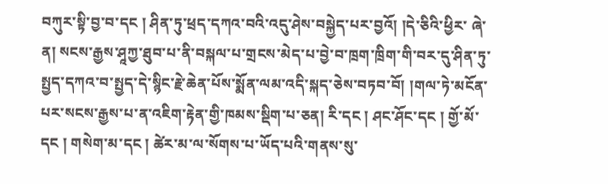བཀུར་སྟི་བྱ་བ་དང ། ཤིན་ཏུ་ཕྲད་དཀའ་བའི་འདུ་ཤེས་བསྐྱེད་པར་བྱའོ། །དེ་ཅིའི་ཕྱིར་ ཞེ་ན། སངས་རྒྱས་ཤཱཀྱ་ཐུབ་པ་ནི་བསྐལ་པ་གྲངས་མེད་པ་བྱེ་བ་ཁྲག་ཁྲིག་གི་བར་དུ་ཤིན་ཏུ་སྤྱད་དཀའ་བ་སྤྱད་དེ་སྙིང་རྗེ་ཆེན་པོས་སྨོན་ལམ་འདི་སྐད་ཅེས་བཏབ་བོ། །གལ་ཏེ་མངོན་པར་སངས་རྒྱས་པ་ན་འཇིག་རྟེན་གྱི་ཁམས་སྡིག་པ་ཅན། རི་དང ། ཤང་ཤོང་དང ། གྱོ་མོ་དང ། གསེག་མ་དང ། ཚེར་མ་ལ་སོགས་པ་ཡོད་པའི་གནས་སུ་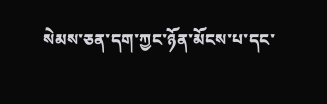སེམས་ཅན་དག་ཀྱང་ཉོན་མོངས་པ་དང་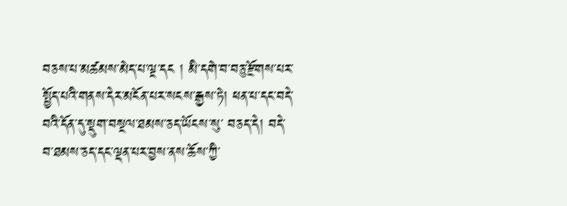བཅས་པ་མཚམས་མེད་པ་ལྔ་དང ། མི་དགེ་བ་བཅུ་རྫོགས་པར་སྤྱོད་པའི་གནས་དེར་མངོན་པར་སངས་རྒྱས་ཏེ། ཕན་པ་དང་བདེ་བའི་དོན་དུ་སྡུག་བསྔལ་ཐམས་ཅད་ཡོངས་སུ་ བཅད་དེ། བདེ་བ་ཐམས་ཅད་དང་ལྡན་པར་བྱས་ནས་ཆོས་ཀྱི་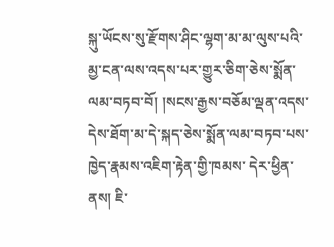སྐུ་ཡོངས་སུ་རྫོགས་ཤིང་ལྷག་མ་མ་ལུས་པའི་མྱ་ངན་ལས་འདས་པར་གྱུར་ཅིག་ཅེས་སྨོན་ལམ་བཏབ་བོ། །སངས་རྒྱས་བཅོམ་ལྡན་འདས་དེས་ཐོག་མ་དེ་སྐད་ཅེས་སྨོན་ལམ་བཏབ་པས་ཁྱེད་རྣམས་འཇིག་རྟེན་གྱི་ཁམས་ དེར་ཕྱིན་ནས། ཇི་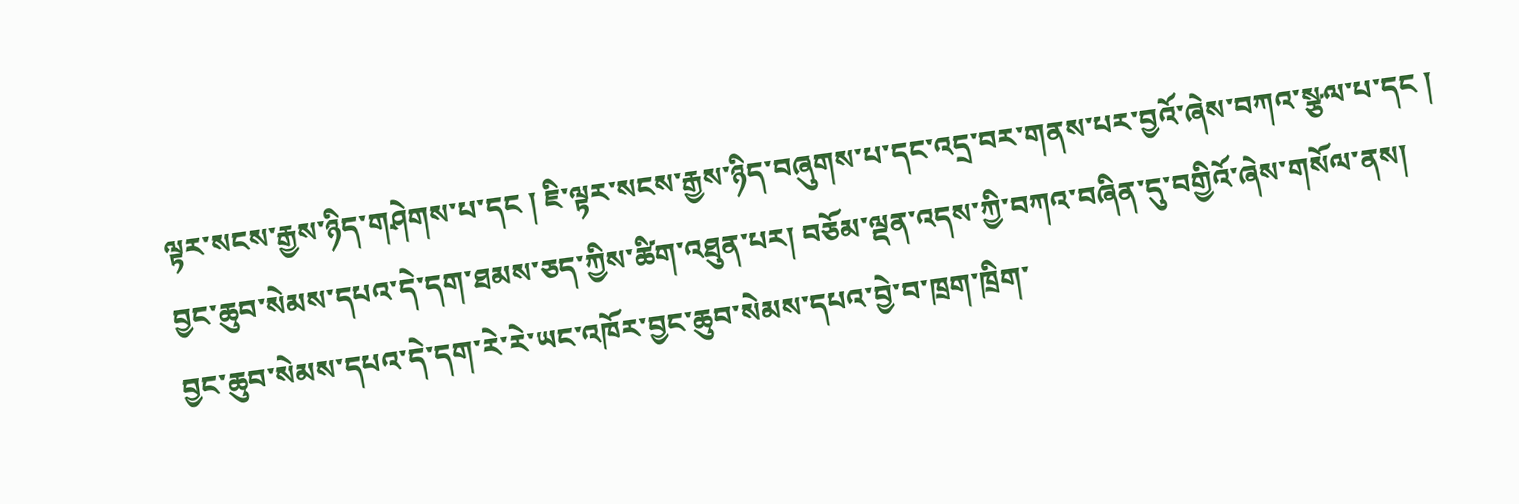ལྟར་སངས་རྒྱས་ཉིད་གཤེགས་པ་དང ། ཇི་ལྟར་སངས་རྒྱས་ཉིད་བཞུགས་པ་དང་འདྲ་བར་གནས་པར་བྱའོ་ཞེས་བཀའ་སྩལ་པ་དང ། བྱང་ཆུབ་སེམས་དཔའ་དེ་དག་ཐམས་ཅད་ཀྱིས་ཚིག་འཐུན་པར། བཅོམ་ལྡན་འདས་ཀྱི་བཀའ་བཞིན་དུ་བགྱིའོ་ཞེས་གསོལ་ནས། བྱང་ཆུབ་སེམས་དཔའ་དེ་དག་རེ་རེ་ཡང་འཁོར་བྱང་ཆུབ་སེམས་དཔའ་བྱེ་བ་ཁྲག་ཁྲིག་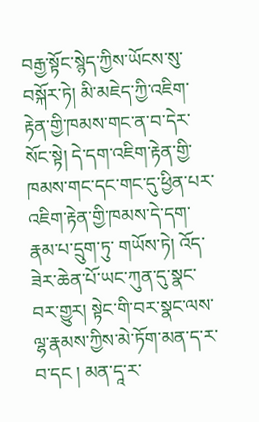བརྒྱ་སྟོང་སྙེད་ཀྱིས་ཡོངས་སུ་བསྐོར་ཏེ། མི་མཇེད་ཀྱི་འཇིག་རྟེན་གྱི་ཁམས་གང་ན་བ་དེར་སོང་སྟེ། དེ་དག་འཇིག་རྟེན་གྱི་ཁམས་གང་དང་གང་དུ་ཕྱིན་པར་འཇིག་རྟེན་གྱི་ཁམས་དེ་དག་རྣམ་པ་དྲུག་ཏུ་ གཡོས་ཏེ། འོད་ཟེར་ཆེན་པོ་ཡང་ཀུན་དུ་སྣང་བར་གྱུར། སྟེང་གི་བར་སྣང་ལས་ལྷ་རྣམས་ཀྱིས་མེ་ཏོག་མན་ད་ར་བ་དང ། མན་དཱ་ར་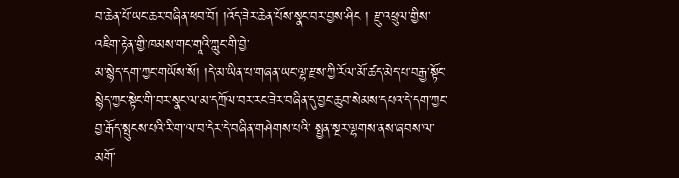བ་ཆེན་པོ་ཡང་ཆར་བཞིན་ཕབ་བོ། །འོད་ཟེར་ཆེན་པོས་སྣང་བར་བྱས་ཤིང ། རྫུ་འཕྲུལ་གྱིས་འཇིག་རྟེན་གྱི་ཁམས་གང་གཱའི་ཀླུང་གི་བྱེ་
མ་སྙེད་དག་ཀྱང་གཡོས་སོ། །དེ་མ་ཡིན་པ་གཞན་ཡང་ལྷ་རྫས་ཀྱི་རོལ་མོ་ཚད་མེད་པ་བརྒྱ་སྟོང་སྙེད་ཀྱང་སྟེང་གི་བར་སྣང་ལ་མ་དཀྲོལ་བར་རང་ཟེར་བཞིན་དུ་བྱང་ཆུབ་སེམས་དཔའ་དེ་དག་ཀྱང་བྱ་རྒོད་སྤུངས་པའི་རི་ག་ལ་བ་དེར་དེ་བཞིན་གཤེགས་པའི་ སྤྱན་སྔར་ལྷགས་ནས་ཞབས་ལ་མགོ་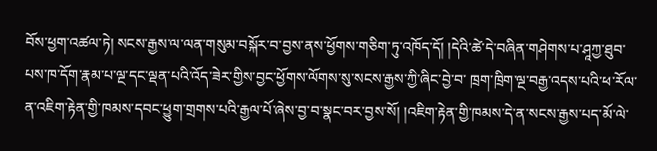བོས་ཕྱག་འཚལ་ཏེ། སངས་རྒྱས་ལ་ལན་གསུམ་བསྐོར་བ་བྱས་ནས་ཕྱོགས་གཅིག་ཏུ་འཁོད་དོ། །དེའི་ཚེ་དེ་བཞིན་གཤེགས་པ་ཤཱཀྱ་ཐུབ་པས་ཁ་དོག་རྣམ་པ་ལྔ་དང་ལྡན་པའི་འོད་ཟེར་གྱིས་བྱང་ཕྱོགས་ལོགས་སུ་སངས་རྒྱས་ཀྱི་ཞིང་བྱེ་བ་ ཁྲག་ཁྲིག་ལྔ་བརྒྱ་འདས་པའི་ཕ་རོལ་ན་འཇིག་རྟེན་གྱི་ཁམས་དབང་ཕྱུག་གྲགས་པའི་རྒྱལ་པོ་ཞེས་བྱ་བ་སྣང་བར་བྱས་སོ། །འཇིག་རྟེན་གྱི་ཁམས་དེ་ན་སངས་རྒྱས་པད་མོ་ལེ་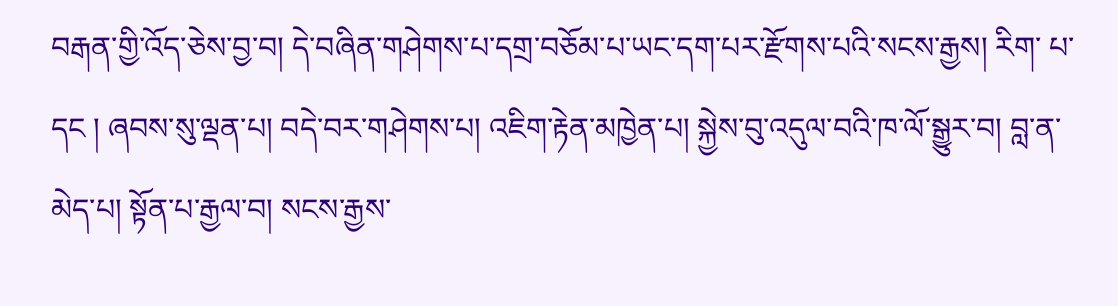བརྒན་གྱི་འོད་ཅེས་བྱ་བ། དེ་བཞིན་གཤེགས་པ་དགྲ་བཅོམ་པ་ཡང་དག་པར་རྫོགས་པའི་སངས་རྒྱས། རིག་ པ་དང ། ཞབས་སུ་ལྡན་པ། བདེ་བར་གཤེགས་པ། འཇིག་རྟེན་མཁྱེན་པ། སྐྱེས་བུ་འདུལ་བའི་ཁ་ལོ་སྒྱུར་བ། བླ་ན་མེད་པ། སྟོན་པ་རྒྱལ་བ། སངས་རྒྱས་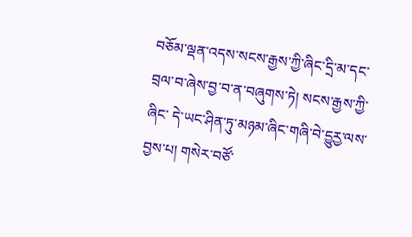བཅོམ་ལྡན་འདས་སངས་རྒྱས་ཀྱི་ཞིང་དྲི་མ་དང་བྲལ་བ་ཞེས་བྱ་བ་ན་བཞུགས་ཏེ། སངས་རྒྱས་ཀྱི་ཞིང་ དེ་ཡང་ཤིན་ཏུ་མཉམ་ཞིང་གཞི་བེ་དྱུརྱ་ལས་བྱས་པ། གསེར་བཙོ་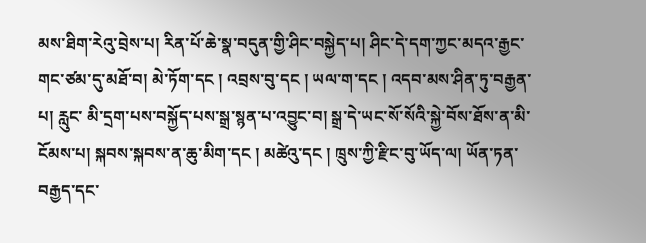མས་ཐིག་རེའུ་བྲེས་པ། རིན་པོ་ཆེ་སྣ་བདུན་གྱི་ཤིང་བསྐྱེད་པ། ཤིང་དེ་དག་ཀྱང་མདའ་རྒྱང་གང་ཙམ་དུ་མཐོ་བ། མེ་ཏོག་དང ། འབྲས་བུ་དང ། ཡལ་ག་དང ། འདབ་མས་ཤིན་ཏུ་བརྒྱན་པ། རླུང་ མི་དྲག་པས་བསྐྱོད་པས་སྒྲ་སྙན་པ་འབྱུང་བ། སྒྲ་དེ་ཡང་སོ་སོའི་སྐྱེ་བོས་ཐོས་ན་མི་ངོམས་པ། སྐབས་སྐབས་ན་ཆུ་མིག་དང ། མཚེའུ་དང ། ཁྲུས་ཀྱི་རྫིང་བུ་ཡོད་ལ། ཡོན་ཏན་བརྒྱད་དང་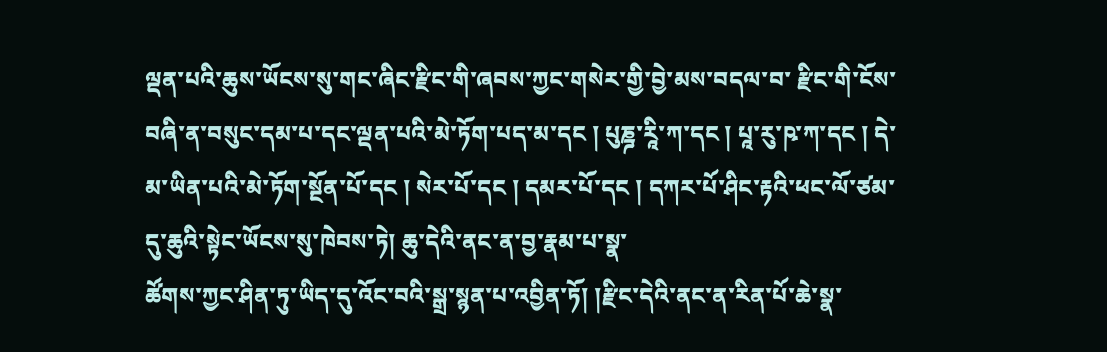ལྡན་པའི་ཆུས་ཡོངས་སུ་གང་ཞིང་རྫིང་གི་ཞབས་ཀྱང་གསེར་གྱི་བྱེ་མས་བདལ་བ་ རྫིང་གི་ངོས་བཞི་ན་བསུང་དམ་པ་དང་ལྡན་པའི་མེ་ཏོག་པད་མ་དང ། པུཎྜ་རཱི་ཀ་དང ། པཱ་རུ་ཥ་ཀ་དང ། དེ་མ་ཡིན་པའི་མེ་ཏོག་སྔོན་པོ་དང ། སེར་པོ་དང ། དམར་པོ་དང ། དཀར་པོ་ཤིང་རྟའི་ཕང་ལོ་ཙམ་དུ་ཆུའི་སྟེང་ཡོངས་སུ་ཁེབས་ཏེ། ཆུ་དེའི་ནང་ན་བྱ་རྣམ་པ་སྣ་
ཚོགས་ཀྱང་ཤིན་ཏུ་ཡིད་དུ་འོང་བའི་སྒྲ་སྙན་པ་འབྱིན་ཏོ། །རྫིང་དེའི་ནང་ན་རིན་པོ་ཆེ་སྣ་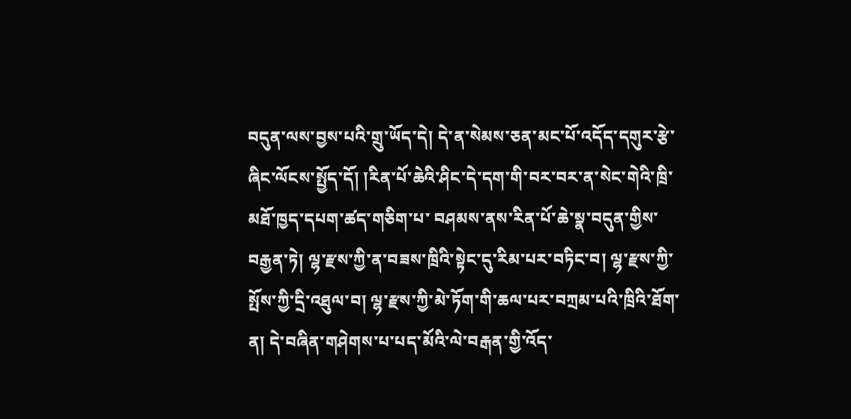བདུན་ལས་བྱས་པའི་གྲུ་ཡོད་དེ། དེ་ན་སེམས་ཅན་མང་པོ་འདོད་དགུར་རྩེ་ཞིང་ལོངས་སྤྱོད་དོ། །རིན་པོ་ཆེའི་ཤིང་དེ་དག་གི་བར་བར་ན་སེང་གེའི་ཁྲི་མཐོ་ཁྱད་དཔག་ཚད་གཅིག་པ་ བཤམས་ནས་རིན་པོ་ཆེ་སྣ་བདུན་གྱིས་བརྒྱན་ཏེ། ལྷ་རྫས་ཀྱི་ན་བཟས་ཁྲིའི་སྟེང་དུ་རིམ་པར་བཏིང་བ། ལྷ་རྫས་ཀྱི་སྤོས་ཀྱི་དྲི་འཐུལ་བ། ལྷ་རྫས་ཀྱི་མེ་ཏོག་གི་ཆལ་པར་བཀྲམ་པའི་ཁྲིའི་ཐོག་ན། དེ་བཞིན་གཤེགས་པ་པད་མོའི་ལེ་བརྒན་གྱི་འོད་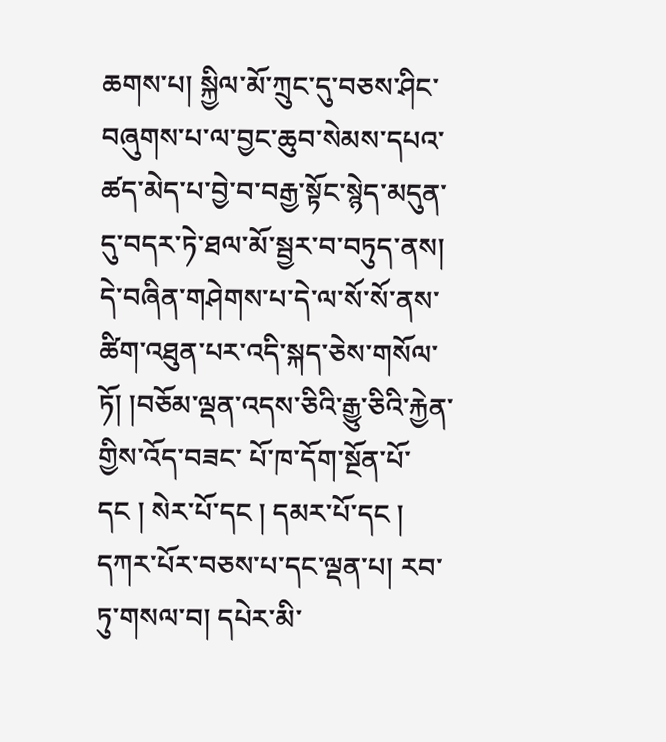ཆགས་པ། སྐྱིལ་མོ་ཀྲུང་དུ་བཅས་ཤིང་བཞུགས་པ་ལ་བྱང་ཆུབ་སེམས་དཔའ་ཚད་མེད་པ་བྱེ་བ་བརྒྱ་སྟོང་སྙེད་མདུན་དུ་བདར་ཏེ་ཐལ་མོ་སྦྱར་བ་བཏུད་ནས། དེ་བཞིན་གཤེགས་པ་དེ་ལ་སོ་སོ་ནས་ཚིག་འཐུན་པར་འདི་སྐད་ཅེས་གསོལ་ཏོ། །བཅོམ་ལྡན་འདས་ཅིའི་རྒྱུ་ཅིའི་རྐྱེན་གྱིས་འོད་བཟང་ པོ་ཁ་དོག་སྔོན་པོ་དང ། སེར་པོ་དང ། དམར་པོ་དང ། དཀར་པོར་བཅས་པ་དང་ལྡན་པ། རབ་ཏུ་གསལ་བ། དཔེར་མི་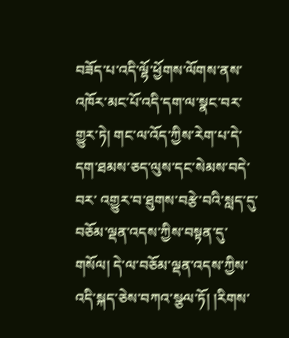བཟོད་པ་འདི་ལྷོ་ཕྱོགས་ལོགས་ནས་འཁོར་མང་པོ་འདི་དག་ལ་སྣང་བར་གྱུར་ཏེ། གང་ལ་འོད་ཀྱིས་རེག་པ་དེ་དག་ཐམས་ཅད་ལུས་དང་སེམས་བདེ་བར་ འགྱུར་བ་ཐུགས་བརྩེ་བའི་སླད་དུ་བཅོམ་ལྡན་འདས་ཀྱིས་བསྟན་དུ་གསོལ། དེ་ལ་བཅོམ་ལྡན་འདས་ཀྱིས་འདི་སྐད་ཅེས་བཀའ་སྩལ་ཏོ། །རིགས་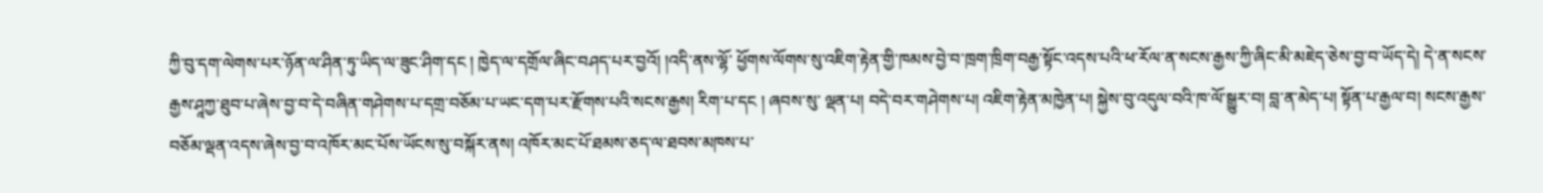ཀྱི་བུ་དག་ལེགས་པར་ཉོན་ལ་ཤིན་ཏུ་ཡིད་ལ་ཟུང་ཤིག་དང ། ཁྱེད་ལ་དགྲོལ་ཞིང་བཤད་པར་བྱའོ། །འདི་ནས་ལྷོ་ ཕྱོགས་ལོགས་སུ་འཇིག་རྟེན་གྱི་ཁམས་བྱེ་བ་ཁྲག་ཁྲིག་བརྒྱ་སྟོང་འདས་པའི་ཕ་རོལ་ན་སངས་རྒྱས་ཀྱི་ཞིང་མི་མཇེད་ཅེས་བྱ་བ་ཡོད་དེ། དེ་ན་སངས་རྒྱས་ཤཱཀྱ་ཐུབ་པ་ཞེས་བྱ་བ་དེ་བཞིན་གཤེགས་པ་དགྲ་བཅོམ་པ་ཡང་དག་པར་རྫོགས་པའི་སངས་རྒྱས། རིག་པ་དང ། ཞབས་སུ་ ལྡན་པ། བདེ་བར་གཤེགས་པ། འཇིག་རྟེན་མཁྱེན་པ། སྐྱེས་བུ་འདུལ་བའི་ཁ་ལོ་སྒྱུར་བ། བླ་ན་མེད་པ། སྟོན་པ་རྒྱལ་བ། སངས་རྒྱས་བཅོམ་ལྡན་འདས་ཞེས་བྱ་བ་འཁོར་མང་པོས་ཡོངས་སུ་བསྐོར་ནས། འཁོར་མང་པོ་ཐམས་ཅད་ལ་ཐབས་མཁས་པ་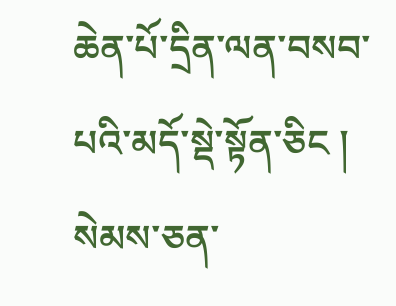ཆེན་པོ་དྲིན་ལན་བསབ་པའི་མདོ་སྡེ་སྟོན་ཅིང ། སེམས་ཅན་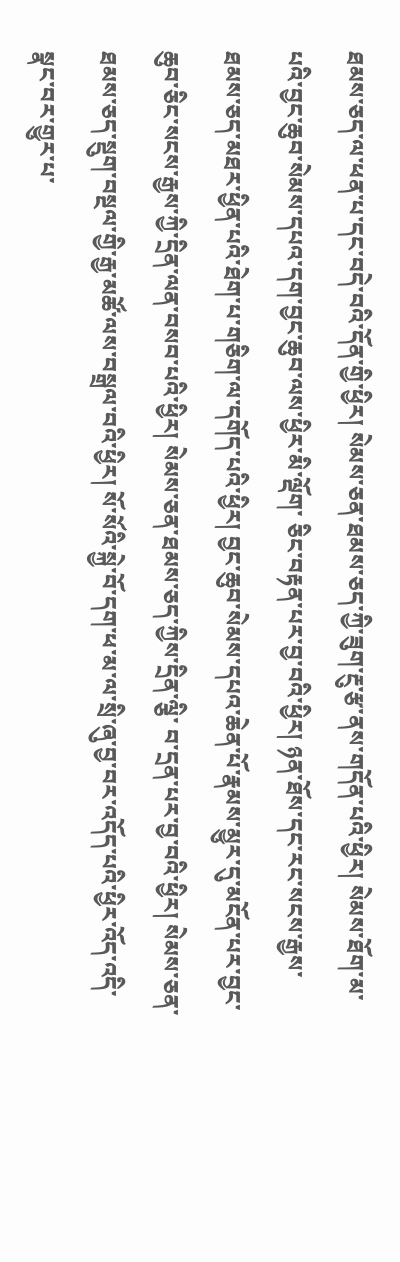ཐམས་ཅད་ལ་ཕན་པ་དང་བདེ་བའི་དོན་གྱི་ཕྱིར། སེམས་ཅན་ཐམས་ཅད་ཀྱི་ཟུག་རྔུ་རྩ་ནས་གདོན་པའི་ཕྱིར། སེམས་ཐོག་མ་པའི་བྱང་ཆུབ་སེམས་དཔའ་དག་བྱང་ཆུབ་ལས་ཕྱིར་མི་ལྡོག་ ཅིང་བརྟན་པར་བྱ་བའི་ཕྱིར། ཉན་ཐོས་དང་རང་སངས་རྒྱས་ཐམས་ཅད་མཐར་ཕྱིན་པའི་ཐེག་པ་གཅིག་ལ་དགོད་པའི་ཕྱིར། བྱང་ཆུབ་སེམས་དཔའ་ཆེན་པོ་རྣམས་མྱུར་དུ་མངོན་པར་བྱང་ཆུབ་ཅིང་སངས་རྒྱས་ཀྱི་དྲིན་ལན་བསབ་པའི་ཕྱིར། སེམས་ཅན་ཐམས་ཅད་ཀྱིས་དྲིན་ལྕི་ བ་དྲན་པར་བྱ་བའི་ཕྱིར། སེམས་ཅན་ཐམས་ཅད་སྡུག་བསྔལ་གྱི་རྒྱ་མཚོ་ལས་བསྒྲལ་བའི་ཕྱིར། སོ་སོའི་སྐྱེ་བོ་དག་ཕ་མ་ལ་སྲི་ཞུ་བྱ་བར་འདོད་པའི་ཕྱིར་འོད་འདི་སྣང་བར་གྱུར་པ་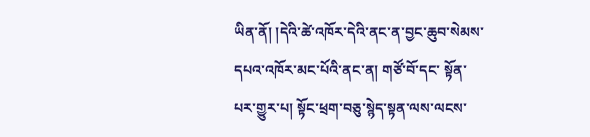ཡིན་ནོ། །དེའི་ཚེ་འཁོར་དེའི་ནང་ན་བྱང་ཆུབ་སེམས་དཔའ་འཁོར་མང་པོའི་ནང་ན། གཙོ་བོ་དང་ སྟོན་པར་གྱུར་པ། སྟོང་ཕྲག་བཅུ་སྙེད་སྟན་ལས་ལངས་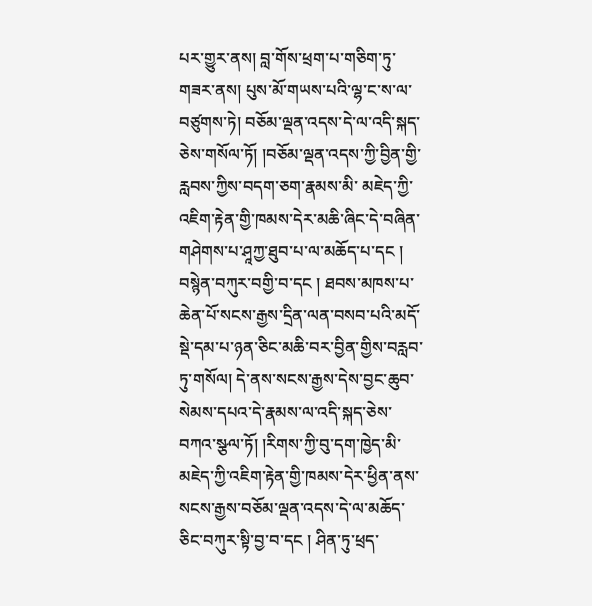པར་གྱུར་ནས། བླ་གོས་ཕྲག་པ་གཅིག་ཏུ་གཟར་ནས། པུས་མོ་གཡས་པའི་ལྷ་ང་ས་ལ་བཙུགས་ཏེ། བཅོམ་ལྡན་འདས་དེ་ལ་འདི་སྐད་ཅེས་གསོལ་ཏོ། །བཅོམ་ལྡན་འདས་ཀྱི་བྱིན་གྱི་རླབས་ཀྱིས་བདག་ཅག་རྣམས་མི་ མཇེད་ཀྱི་འཇིག་རྟེན་གྱི་ཁམས་དེར་མཆི་ཞིང་དེ་བཞིན་གཤེགས་པ་ཤཱཀྱ་ཐུབ་པ་ལ་མཆོད་པ་དང ། བསྙེན་བཀུར་བགྱི་བ་དང ། ཐབས་མཁས་པ་ཆེན་པོ་སངས་རྒྱས་དྲིན་ལན་བསབ་པའི་མདོ་སྡེ་དམ་པ་ཉན་ཅིང་མཆི་བར་བྱིན་གྱིས་བརླབ་ཏུ་གསོལ། དེ་ནས་སངས་རྒྱས་དེས་བྱང་ཆུབ་ སེམས་དཔའ་དེ་རྣམས་ལ་འདི་སྐད་ཅེས་བཀའ་སྩལ་ཏོ། །རིགས་ཀྱི་བུ་དག་ཁྱེད་མི་མཇེད་ཀྱི་འཇིག་རྟེན་གྱི་ཁམས་དེར་ཕྱིན་ནས་སངས་རྒྱས་བཅོམ་ལྡན་འདས་དེ་ལ་མཆོད་ཅིང་བཀུར་སྟི་བྱ་བ་དང ། ཤིན་ཏུ་ཕྲད་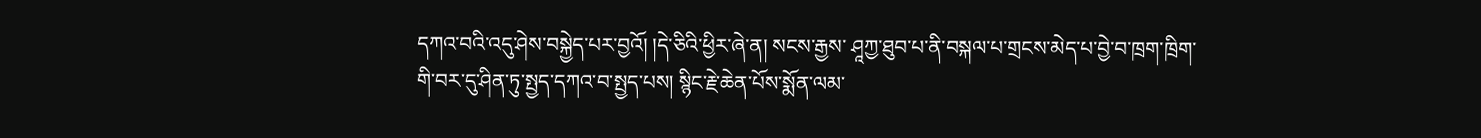དཀའ་བའི་འདུ་ཤེས་བསྐྱེད་པར་བྱའོ། །དེ་ཅིའི་ཕྱིར་ཞེ་ན། སངས་རྒྱས་ ཤཱཀྱ་ཐུབ་པ་ནི་བསྐལ་པ་གྲངས་མེད་པ་བྱེ་བ་ཁྲག་ཁྲིག་གི་བར་དུ་ཤིན་ཏུ་སྤྱད་དཀའ་བ་སྤྱད་པས། སྙིང་རྗེ་ཆེན་པོས་སྨོན་ལམ་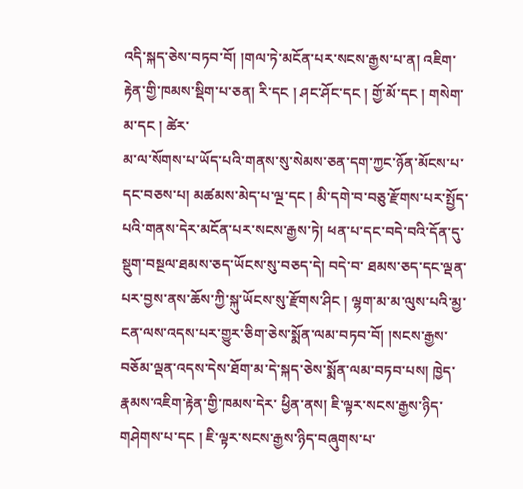འདི་སྐད་ཅེས་བཏབ་བོ། །གལ་ཏེ་མངོན་པར་སངས་རྒྱས་པ་ན། འཇིག་རྟེན་གྱི་ཁམས་སྡིག་པ་ཅན། རི་དང ། ཤང་ཤོང་དང ། གྱོ་མོ་དང ། གསེག་མ་དང ། ཚེར་
མ་ལ་སོགས་པ་ཡོད་པའི་གནས་སུ་སེམས་ཅན་དག་ཀྱང་ཉོན་མོངས་པ་དང་བཅས་པ། མཚམས་མེད་པ་ལྔ་དང ། མི་དགེ་བ་བཅུ་རྫོགས་པར་སྤྱོད་པའི་གནས་དེར་མངོན་པར་སངས་རྒྱས་ཏེ། ཕན་པ་དང་བདེ་བའི་དོན་དུ་སྡུག་བསྔལ་ཐམས་ཅད་ཡོངས་སུ་བཅད་དེ། བདེ་བ་ ཐམས་ཅད་དང་ལྡན་པར་བྱས་ནས་ཆོས་ཀྱི་སྐུ་ཡོངས་སུ་རྫོགས་ཤིང ། ལྷག་མ་མ་ལུས་པའི་མྱ་ངན་ལས་འདས་པར་གྱུར་ཅིག་ཅེས་སྨོན་ལམ་བཏབ་བོ། །སངས་རྒྱས་བཅོམ་ལྡན་འདས་དེས་ཐོག་མ་དེ་སྐད་ཅེས་སྨོན་ལམ་བཏབ་པས། ཁྱེད་རྣམས་འཇིག་རྟེན་གྱི་ཁམས་དེར་ ཕྱིན་ནས། ཇི་ལྟར་སངས་རྒྱས་ཉིད་གཤེགས་པ་དང ། ཇི་ལྟར་སངས་རྒྱས་ཉིད་བཞུགས་པ་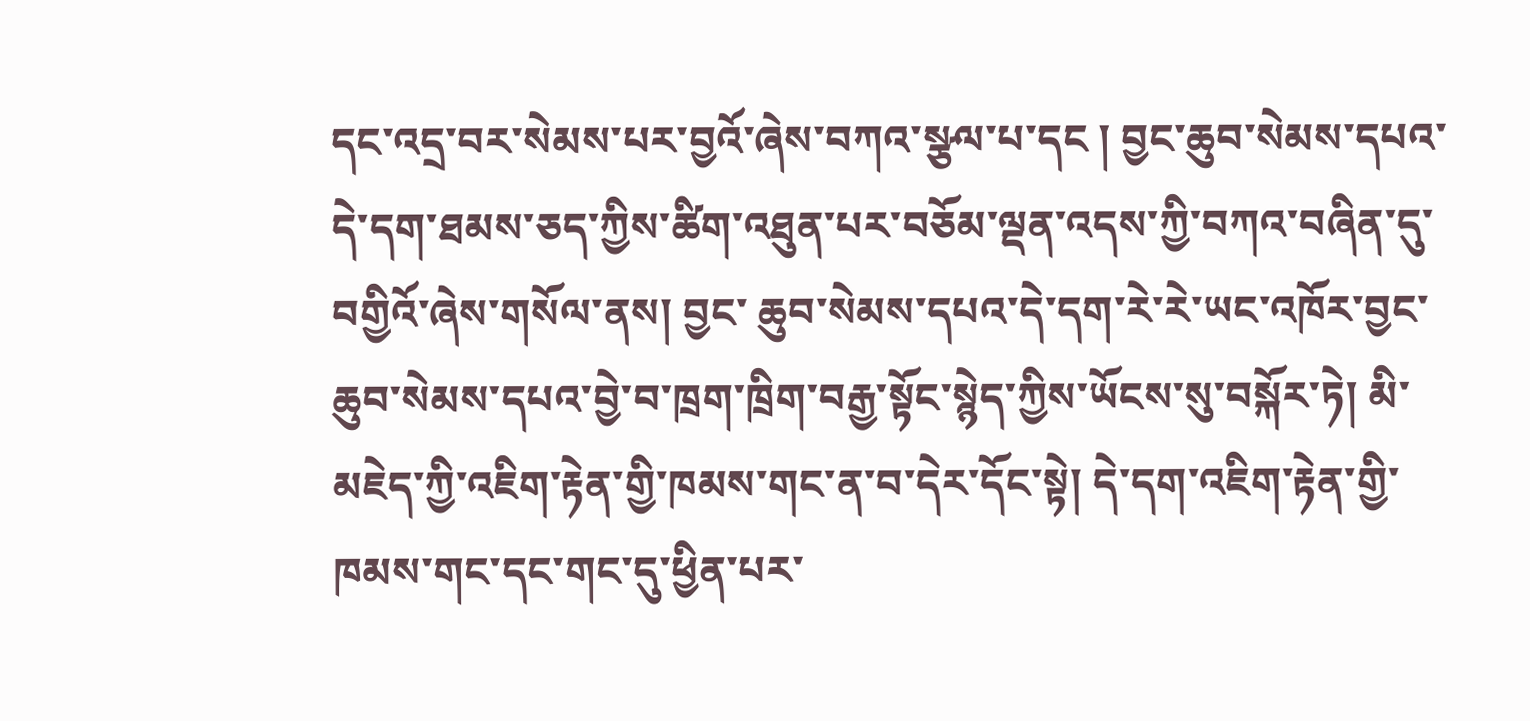དང་འདྲ་བར་སེམས་པར་བྱའོ་ཞེས་བཀའ་སྩལ་པ་དང ། བྱང་ཆུབ་སེམས་དཔའ་དེ་དག་ཐམས་ཅད་ཀྱིས་ཚིག་འཐུན་པར་བཅོམ་ལྡན་འདས་ཀྱི་བཀའ་བཞིན་དུ་བགྱིའོ་ཞེས་གསོལ་ནས། བྱང་ ཆུབ་སེམས་དཔའ་དེ་དག་རེ་རེ་ཡང་འཁོར་བྱང་ཆུབ་སེམས་དཔའ་བྱེ་བ་ཁྲག་ཁྲིག་བརྒྱ་སྟོང་སྙེད་ཀྱིས་ཡོངས་སུ་བསྐོར་ཏེ། མི་མཇེད་ཀྱི་འཇིག་རྟེན་གྱི་ཁམས་གང་ན་བ་དེར་དོང་སྟེ། དེ་དག་འཇིག་རྟེན་གྱི་ཁམས་གང་དང་གང་དུ་ཕྱིན་པར་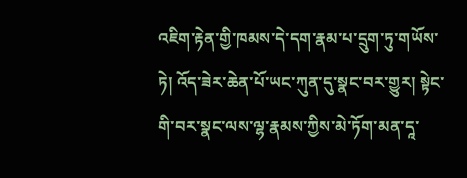འཇིག་རྟེན་གྱི་ཁམས་དེ་དག་རྣམ་པ་དྲུག་ཏུ་གཡོས་ ཏེ། འོད་ཟེར་ཆེན་པོ་ཡང་ཀུན་དུ་སྣང་བར་གྱུར། སྟེང་གི་བར་སྣང་ལས་ལྷ་རྣམས་ཀྱིས་མེ་ཏོག་མན་དཱ་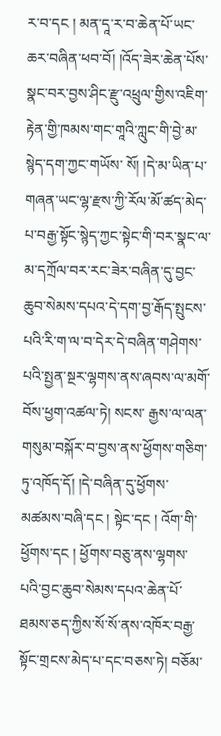ར་བ་དང ། མན་དཱ་ར་བ་ཆེན་པོ་ཡང་ཆར་བཞིན་ཕབ་བོ། །འོད་ཟེར་ཆེན་པོས་སྣང་བར་བྱས་ཤིང་རྫུ་འཕྲུལ་གྱིས་འཇིག་རྟེན་གྱི་ཁམས་གང་གཱའི་ཀླུང་གི་བྱེ་མ་སྙེད་དག་ཀྱང་གཡོས་ སོ། །དེ་མ་ཡིན་པ་གཞན་ཡང་ལྷ་རྫས་ཀྱི་རོལ་མོ་ཚད་མེད་པ་བརྒྱ་སྟོང་སྙེད་ཀྱང་སྟེང་གི་བར་སྣང་ལ་མ་དཀྲོལ་བར་རང་ཟེར་བཞིན་དུ་བྱང་ཆུབ་སེམས་དཔའ་དེ་དག་བྱ་རྒོད་སྤུངས་པའི་རི་ག་ལ་བ་དེར་དེ་བཞིན་གཤེགས་པའི་སྤྱན་སྔར་ལྷགས་ནས་ཞབས་ལ་མགོ་བོས་ཕྱག་འཚལ་ཏེ། སངས་ རྒྱས་ལ་ལན་གསུམ་བསྐོར་བ་བྱས་ནས་ཕྱོགས་གཅིག་ཏུ་འཁོད་དོ། །དེ་བཞིན་དུ་ཕྱོགས་མཚམས་བཞི་དང ། སྟེང་དང ། འོག་གི་ཕྱོགས་དང ། ཕྱོགས་བཅུ་ནས་ལྷགས་པའི་བྱང་ཆུབ་སེམས་དཔའ་ཆེན་པོ་ཐམས་ཅད་ཀྱིས་སོ་སོ་ནས་འཁོར་བརྒྱ་སྟོང་གྲངས་མེད་པ་དང་བཅས་ཏེ། བཅོམ་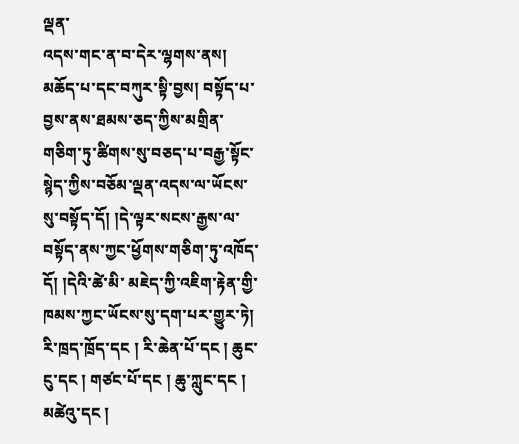ལྡན་
འདས་གང་ན་བ་དེར་ལྷགས་ནས། མཆོད་པ་དང་བཀུར་སྟི་བྱས། བསྟོད་པ་བྱས་ནས་ཐམས་ཅད་ཀྱིས་མགྲིན་གཅིག་ཏུ་ཚིགས་སུ་བཅད་པ་བརྒྱ་སྟོང་སྙེད་ཀྱིས་བཅོམ་ལྡན་འདས་ལ་ཡོངས་སུ་བསྟོད་དོ། །དེ་ལྟར་སངས་རྒྱས་ལ་བསྟོད་ནས་ཀྱང་ཕྱོགས་གཅིག་ཏུ་འཁོད་དོ། །དེའི་ཚེ་མི་ མཇེད་ཀྱི་འཇིག་རྟེན་གྱི་ཁམས་ཀྱང་ཡོངས་སུ་དག་པར་གྱུར་ཏེ། རི་ཁྲད་ཁྲོད་དང ། རི་ཆེན་པོ་དང ། ཆུང་ངུ་དང ། གཙང་པོ་དང ། ཆུ་ཀླུང་དང ། མཚེའུ་དང །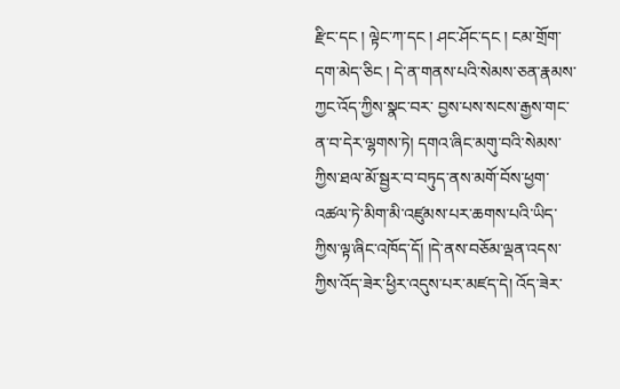རྫིང་དང ། ལྟེང་ཀ་དང ། ཤང་ཤོང་དང ། ངམ་གྲོག་དག་མེད་ཅིང ། དེ་ན་གནས་པའི་སེམས་ཅན་རྣམས་ཀྱང་འོད་ཀྱིས་སྣང་བར་ བྱས་པས་སངས་རྒྱས་གང་ན་བ་དེར་ལྷགས་ཏེ། དགའ་ཞིང་མགུ་བའི་སེམས་ཀྱིས་ཐལ་མོ་སྦྱར་བ་བཏུད་ནས་མགོ་བོས་ཕྱག་འཚལ་ཏེ་མིག་མི་འཛུམས་པར་ཆགས་པའི་ཡིད་ཀྱིས་ལྟ་ཞིང་འཁོད་དོ། །དེ་ནས་བཅོམ་ལྡན་འདས་ཀྱིས་འོད་ཟེར་ཕྱིར་འདུས་པར་མཛད་དེ། འོད་ཟེར་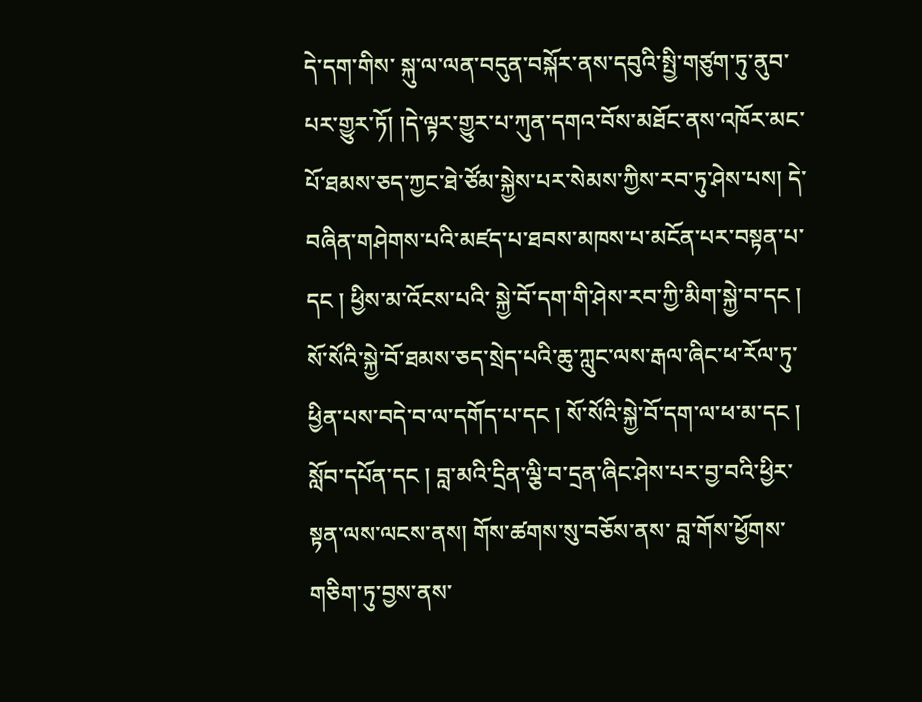དེ་དག་གིས་ སྐུ་ལ་ལན་བདུན་བསྐོར་ནས་དབུའི་སྤྱི་གཙུག་ཏུ་ནུབ་པར་གྱུར་ཏོ། །དེ་ལྟར་གྱུར་པ་ཀུན་དགའ་བོས་མཐོང་ནས་འཁོར་མང་པོ་ཐམས་ཅད་ཀྱང་ཐེ་ཙོམ་སྐྱེས་པར་སེམས་ཀྱིས་རབ་ཏུ་ཤེས་པས། དེ་བཞིན་གཤེགས་པའི་མཛད་པ་ཐབས་མཁས་པ་མངོན་པར་བསྟན་པ་དང ། ཕྱིས་མ་འོངས་པའི་ སྐྱེ་བོ་དག་གི་ཤེས་རབ་ཀྱི་མིག་སྐྱེ་བ་དང ། སོ་སོའི་སྐྱེ་བོ་ཐམས་ཅད་སྲེད་པའི་ཆུ་ཀླུང་ལས་རྒལ་ཞིང་ཕ་རོལ་ཏུ་ཕྱིན་པས་བདེ་བ་ལ་དགོད་པ་དང ། སོ་སོའི་སྐྱེ་བོ་དག་ལ་ཕ་མ་དང ། སློབ་དཔོན་དང ། བླ་མའི་དྲིན་ལྕི་བ་དྲན་ཞིང་ཤེས་པར་བྱ་བའི་ཕྱིར་སྟན་ལས་ལངས་ནས། གོས་ཚགས་སུ་བཅོས་ནས་ བླ་གོས་ཕྱོགས་གཅིག་ཏུ་བྱས་ནས་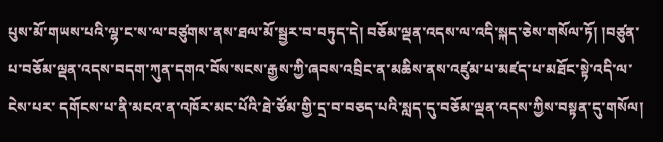པུས་མོ་གཡས་པའི་ལྷ་ང་ས་ལ་བཙུགས་ནས་ཐལ་མོ་སྦྱར་བ་བཏུད་དེ། བཅོམ་ལྡན་འདས་ལ་འདི་སྐད་ཅེས་གསོལ་ཏོ། །བཙུན་པ་བཅོམ་ལྡན་འདས་བདག་ཀུན་དགའ་བོས་སངས་རྒྱས་ཀྱི་ཞབས་འབྲིང་ན་མཆིས་ནས་འཛུམ་པ་མཛད་པ་མཐོང་སྟེ་འདི་ལ་ངེས་པར་ དགོངས་པ་ནི་མངའ་ན་འཁོར་མང་པོའི་ཐེ་ཙོམ་གྱི་དྲ་བ་བཅད་པའི་སླད་དུ་བཅོམ་ལྡན་འདས་ཀྱིས་བསྟན་དུ་གསོལ།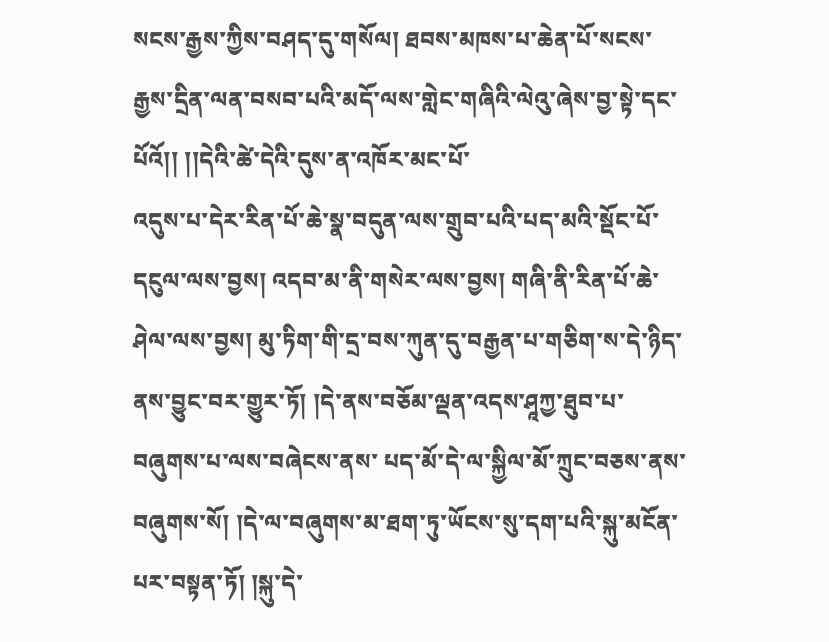སངས་རྒྱས་ཀྱིས་བཤད་དུ་གསོལ། ཐབས་མཁས་པ་ཆེན་པོ་སངས་རྒྱས་དྲིན་ལན་བསབ་པའི་མདོ་ལས་གླེང་གཞིའི་ལེའུ་ཞེས་བྱ་སྟེ་དང་པོའོ།། །།དེའི་ཚེ་དེའི་དུས་ན་འཁོར་མང་པོ་
འདུས་པ་དེར་རིན་པོ་ཆེ་སྣ་བདུན་ལས་གྲུབ་པའི་པད་མའི་སྡོང་པོ་དངུལ་ལས་བྱས། འདབ་མ་ནི་གསེར་ལས་བྱས། གཞི་ནི་རིན་པོ་ཆེ་ཤེལ་ལས་བྱས། མུ་ཏིག་གི་དྲ་བས་ཀུན་དུ་བརྒྱན་པ་གཅིག་ས་དེ་ཉིད་ནས་བྱུང་བར་གྱུར་ཏོ། །དེ་ནས་བཅོམ་ལྡན་འདས་ཤཱཀྱ་ཐུབ་པ་བཞུགས་པ་ལས་བཞེངས་ནས་ པད་མོ་དེ་ལ་སྐྱིལ་མོ་ཀྲུང་བཅས་ནས་བཞུགས་སོ། །དེ་ལ་བཞུགས་མ་ཐག་ཏུ་ཡོངས་སུ་དག་པའི་སྐུ་མངོན་པར་བསྟན་ཏོ། །སྐུ་དེ་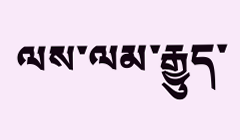ལས་ལམ་རྒྱུད་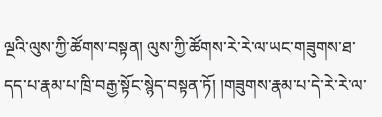ལྔའི་ལུས་ཀྱི་ཚོགས་བསྟན། ལུས་ཀྱི་ཚོགས་རེ་རེ་ལ་ཡང་གཟུགས་ཐ་དད་པ་རྣམ་པ་ཁྲི་བརྒྱ་སྟོང་སྙེད་བསྟན་ཏོ། །གཟུགས་རྣམ་པ་དེ་རེ་རེ་ལ་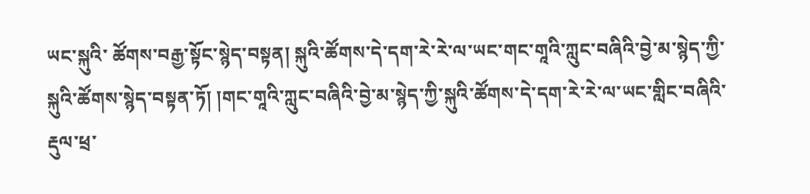ཡང་སྐུའི་ ཚོགས་བརྒྱ་སྟོང་སྙེད་བསྟན། སྐུའི་ཚོགས་དེ་དག་རེ་རེ་ལ་ཡང་གང་གཱའི་ཀླུང་བཞིའི་བྱེ་མ་སྙེད་ཀྱི་སྐུའི་ཚོགས་སྙེད་བསྟན་ཏོ། །གང་གཱའི་ཀླུང་བཞིའི་བྱེ་མ་སྙེད་ཀྱི་སྐུའི་ཚོགས་དེ་དག་རེ་རེ་ལ་ཡང་གླིང་བཞིའི་རྡུལ་ཕྲ་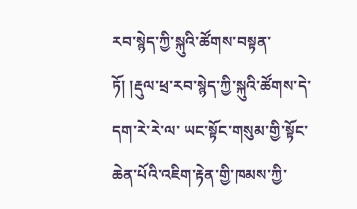རབ་སྙེད་ཀྱི་སྐུའི་ཚོགས་བསྟན་ཏོ། །རྡུལ་ཕྲ་རབ་སྙེད་ཀྱི་སྐུའི་ཚོགས་དེ་དག་རེ་རེ་ལ་ ཡང་སྟོང་གསུམ་གྱི་སྟོང་ཆེན་པོའི་འཇིག་རྟེན་གྱི་ཁམས་ཀྱི་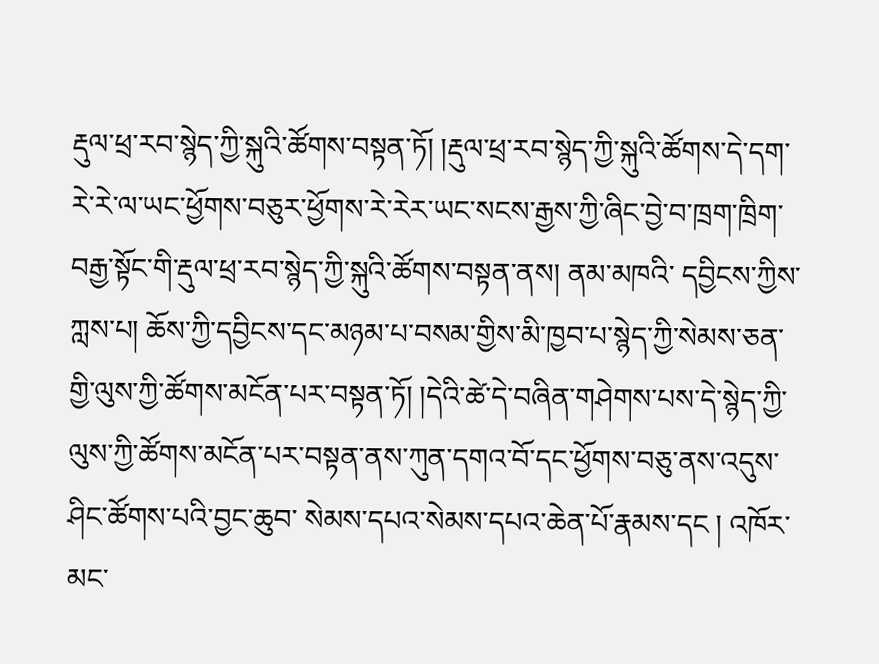རྡུལ་ཕྲ་རབ་སྙེད་ཀྱི་སྐུའི་ཚོགས་བསྟན་ཏོ། །རྡུལ་ཕྲ་རབ་སྙེད་ཀྱི་སྐུའི་ཚོགས་དེ་དག་རེ་རེ་ལ་ཡང་ཕྱོགས་བཅུར་ཕྱོགས་རེ་རེར་ཡང་སངས་རྒྱས་ཀྱི་ཞིང་བྱེ་བ་ཁྲག་ཁྲིག་བརྒྱ་སྟོང་གི་རྡུལ་ཕྲ་རབ་སྙེད་ཀྱི་སྐུའི་ཚོགས་བསྟན་ནས། ནམ་མཁའི་ དབྱིངས་ཀྱིས་ཀླས་པ། ཆོས་ཀྱི་དབྱིངས་དང་མཉམ་པ་བསམ་གྱིས་མི་ཁྱབ་པ་སྙེད་ཀྱི་སེམས་ཅན་གྱི་ལུས་ཀྱི་ཚོགས་མངོན་པར་བསྟན་ཏོ། །དེའི་ཚེ་དེ་བཞིན་གཤེགས་པས་དེ་སྙེད་ཀྱི་ལུས་ཀྱི་ཚོགས་མངོན་པར་བསྟན་ནས་ཀུན་དགའ་བོ་དང་ཕྱོགས་བཅུ་ནས་འདུས་ཤིང་ཚོགས་པའི་བྱང་ཆུབ་ སེམས་དཔའ་སེམས་དཔའ་ཆེན་པོ་རྣམས་དང ། འཁོར་མང་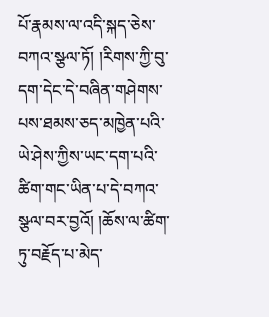པོ་རྣམས་ལ་འདི་སྐད་ཅེས་བཀའ་སྩལ་ཏོ། །རིགས་ཀྱི་བུ་དག་དེང་དེ་བཞིན་གཤེགས་པས་ཐམས་ཅད་མཁྱེན་པའི་ཡེ་ཤེས་ཀྱིས་ཡང་དག་པའི་ཚིག་གང་ཡིན་པ་དེ་བཀའ་སྩལ་བར་བྱའོ། །ཆོས་ལ་ཚིག་ཏུ་བརྗོད་པ་མེད་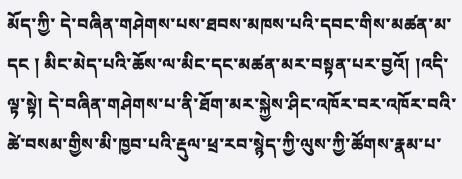མོད་ཀྱི་ དེ་བཞིན་གཤེགས་པས་ཐབས་མཁས་པའི་དབང་གིས་མཚན་མ་དང ། མིང་མེད་པའི་ཆོས་ལ་མིང་དང་མཚན་མར་བསྟན་པར་བྱའོ། །འདི་ལྟ་སྟེ། དེ་བཞིན་གཤེགས་པ་ནི་ཐོག་མར་སྐྱེས་ཤིང་འཁོར་བར་འཁོར་བའི་ཚེ་བསམ་གྱིས་མི་ཁྱབ་པའི་རྡུལ་ཕྲ་རབ་སྙེད་ཀྱི་ལུས་ཀྱི་ཚོགས་རྣམ་པ་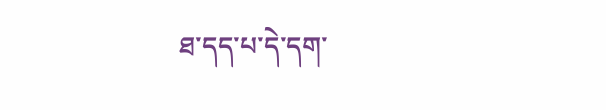ཐ་དད་པ་དེ་དག་